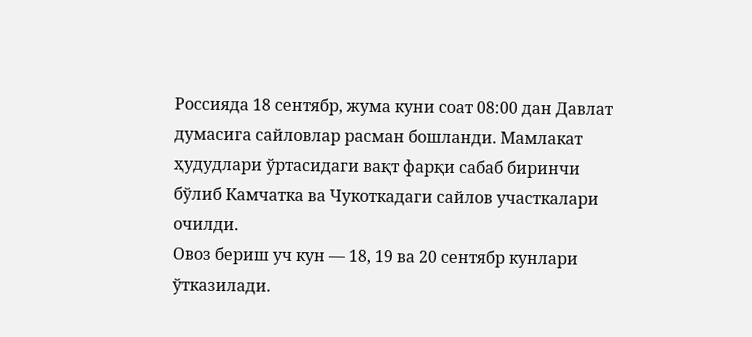Россияда 18 сентябр, жума куни соат 08:00 дан Давлат думасига сайловлар расман бошланди. Мамлакат ҳудудлари ўртасидаги вақт фарқи сабаб биринчи бўлиб Камчатка ва Чукоткадаги сайлов участкалари очилди.
Овоз бериш уч кун — 18, 19 ва 20 сентябр кунлари ўтказилади.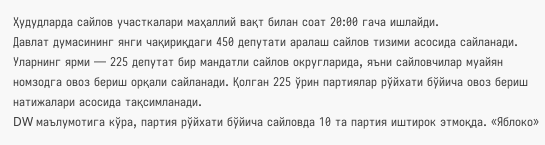Ҳудудларда сайлов участкалари маҳаллий вақт билан соат 20:00 гача ишлайди.
Давлат думасининг янги чақириқдаги 450 депутати аралаш сайлов тизими асосида сайланади. Уларнинг ярми — 225 депутат бир мандатли сайлов округларида, яъни сайловчилар муайян номзодга овоз бериш орқали сайланади. Қолган 225 ўрин партиялар рўйхати бўйича овоз бериш натижалари асосида тақсимланади.
DW маълумотига кўра, партия рўйхати бўйича сайловда 10 та партия иштирок этмоқда. «Яблоко»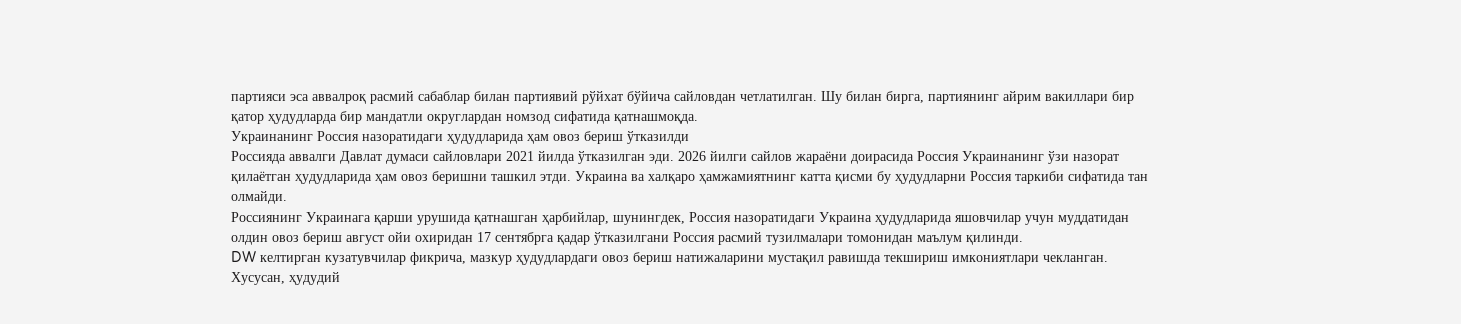партияси эса аввалроқ расмий сабаблар билан партиявий рўйхат бўйича сайловдан четлатилган. Шу билан бирга, партиянинг айрим вакиллари бир қатор ҳудудларда бир мандатли округлардан номзод сифатида қатнашмоқда.
Украинанинг Россия назоратидаги ҳудудларида ҳам овоз бериш ўтказилди
Россияда аввалги Давлат думаси сайловлари 2021 йилда ўтказилган эди. 2026 йилги сайлов жараёни доирасида Россия Украинанинг ўзи назорат қилаётган ҳудудларида ҳам овоз беришни ташкил этди. Украина ва халқаро ҳамжамиятнинг катта қисми бу ҳудудларни Россия таркиби сифатида тан олмайди.
Россиянинг Украинага қарши урушида қатнашган ҳарбийлар, шунингдек, Россия назоратидаги Украина ҳудудларида яшовчилар учун муддатидан олдин овоз бериш август ойи охиридан 17 сентябрга қадар ўтказилгани Россия расмий тузилмалари томонидан маълум қилинди.
DW келтирган кузатувчилар фикрича, мазкур ҳудудлардаги овоз бериш натижаларини мустақил равишда текшириш имкониятлари чекланган. Хусусан, ҳудудий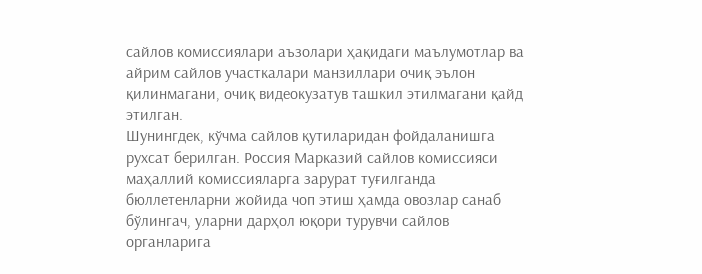сайлов комиссиялари аъзолари ҳақидаги маълумотлар ва айрим сайлов участкалари манзиллари очиқ эълон қилинмагани, очиқ видеокузатув ташкил этилмагани қайд этилган.
Шунингдек, кўчма сайлов қутиларидан фойдаланишга рухсат берилган. Россия Марказий сайлов комиссияси маҳаллий комиссияларга зарурат туғилганда бюллетенларни жойида чоп этиш ҳамда овозлар санаб бўлингач, уларни дарҳол юқори турувчи сайлов органларига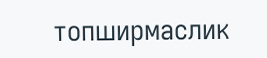топширмаслик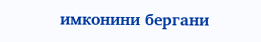имконини бергани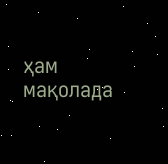ҳам мақолада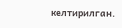келтирилган.